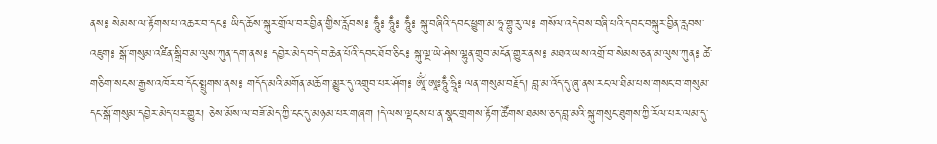ནས༔ སེམས་ལ་རྟོགས་པ་འཆར་བ་དང༔ ཡིད་ཆོས་སྐུར་གྲོལ་བར་བྱིན་གྱིས་རློབས༔ ཧཱུྃ༔ ཧཱུྃ༔ ཧཱུྃ༔ སྐུ་བཞིའི་དབང་ཕྱུག་མ་ཧཱ་གྷུ་རུ་ལ༔ གསོལ་འདེབས་བཞི་པའི་དབང་བསྐུར་བྱིན་རླབས་འཇུག༔ སྒོ་གསུམ་འཛིན་སྒྲིབ་མ་ལུས་ཀུན་དག་ནས༔ དབྱེར་མེད་བདེ་བ་ཆེན་པོའི་དབང་ཐོབ་ཅིང༔ སྐུ་ལྔ་ཡེ་ཤེས་ལྷུན་གྲུབ་མངོན་གྱུར་ནས༔ མཐའ་ཡས་འགྲོ་བ་སེམས་ཅན་མ་ལུས་ཀུན༔ ཚེ་གཅིག་སངས་རྒྱས་འཁོར་བ་དོང་སྤྲུགས་ནས༔ གདོད་མའི་མགོན་མཆོག་མྱུར་དུ་འགྲུབ་པར་ཤོག༔ ཨཱོྃ་ཨཱཿཧཱུྃ་ཧྲཱི༔ ལན་གསུམ་བརྗོད། བླ་མ་འོད་དུ་ཞུ་ནས་རང་ལ་ཐིམ་པས་གསང་བ་གསུམ་དང་སྒོ་གསུམ་དབྱེར་མེད་པར་གྱུར། ཅེས་མོས་ལ་བཟོ་མེད་ཀྱི་ངང་དུ་མཉམ་པར་གཞག །དེ་ལས་ལྡངས་པ་ན་སྣང་གྲགས་རྟོག་ཚོགས་ཐམས་ཅད་བླ་མའི་སྐུ་གསུང་ཐུགས་ཀྱི་རོལ་པར་ལམ་དུ་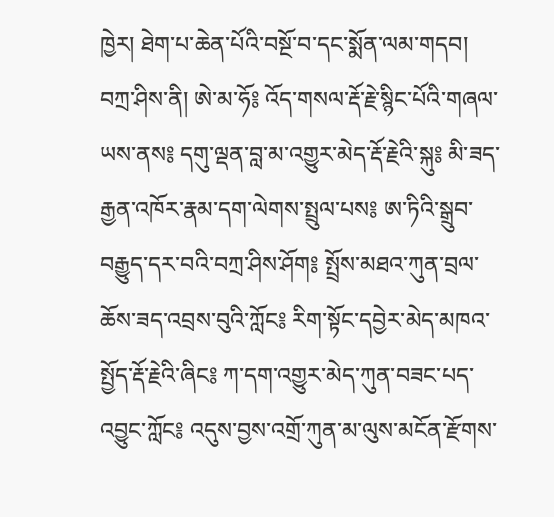ཁྱེར། ཐེག་པ་ཆེན་པོའི་བསྔོ་བ་དང་སྨོན་ལམ་གདབ། བཀྲ་ཤིས་ནི། ཨེ་མ་ཧོ༔ འོད་གསལ་རྡོ་རྗེ་སྙིང་པོའི་གཞལ་ཡས་ནས༔ དགུ་ལྡན་བླ་མ་འགྱུར་མེད་རྡོ་རྗེའི་སྐུ༔ མི་ཟད་རྒྱན་འཁོར་རྣམ་དག་ལེགས་སྤྲུལ་པས༔ ཨ་ཏིའི་སྒྲུབ་བརྒྱུད་དར་བའི་བཀྲ་ཤིས་ཤོག༔ སྤྲོས་མཐའ་ཀུན་བྲལ་ཆོས་ཟད་འབྲས་བུའི་ཀློང༔ རིག་སྟོང་དབྱེར་མེད་མཁའ་སྤྱོད་རྡོ་རྗེའི་ཞིང༔ ཀ་དག་འགྱུར་མེད་ཀུན་བཟང་པད་འབྱུང་ཀློང༔ འདུས་བྱས་འགྲོ་ཀུན་མ་ལུས་མངོན་རྫོགས་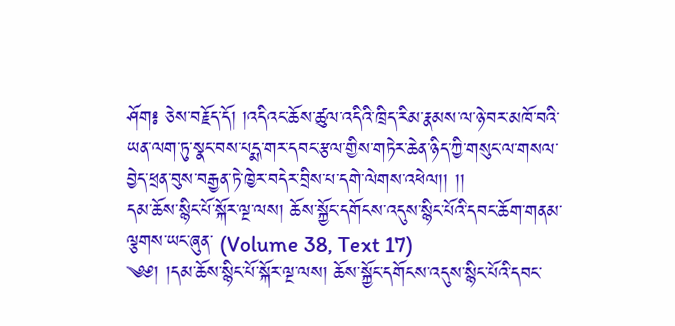ཤོག༔ ཅེས་བརྗོད་དོ། །འདིའང་ཆོས་ཚུལ་འདིའི་ཁྲིད་རིམ་རྣམས་ལ་ཉེ་བར་མཁོ་བའི་ཡན་ལག་ཏུ་སྣང་བས་པདྨ་གར་དབང་རྩལ་གྱིས་གཏེར་ཆེན་ཉིད་ཀྱི་གསུང་ལ་གསལ་བྱེད་ཕྲན་བུས་བརྒྱན་ཏེ་ཁྱེར་བདེར་བྲིས་པ་དགེ་ལེགས་འཕེལ།། །།
དམ་ཆོས་སྙིང་པོ་སྐོར་ལྔ་ལས། ཆོས་སྐྱོང་དགོངས་འདུས་སྙིང་པོའི་དབང་ཆོག་གནམ་ལྕགས་ཡང་ཞུན་ (Volume 38, Text 17)
༄༅། །དམ་ཆོས་སྙིང་པོ་སྐོར་ལྔ་ལས། ཆོས་སྐྱོང་དགོངས་འདུས་སྙིང་པོའི་དབང་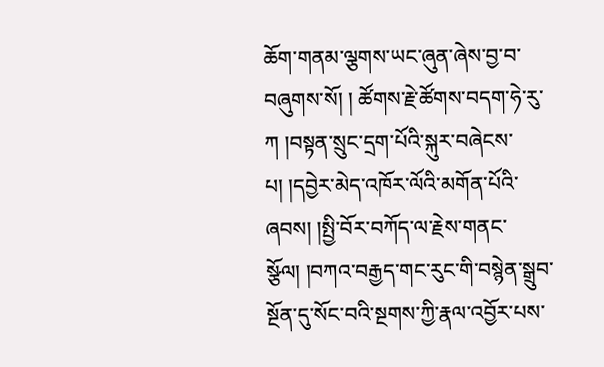ཆོག་གནམ་ལྕགས་ཡང་ཞུན་ཞེས་བྱ་བ་བཞུགས་སོ། ། ཚོགས་རྗེ་ཚོགས་བདག་ཧེ་རུ་ཀ །བསྟན་སྲུང་དྲག་པོའི་སྐུར་བཞེངས་པ། །དབྱེར་མེད་འཁོར་ལོའི་མགོན་པོའི་ཞབས། །སྤྱི་བོར་བཀོད་ལ་རྗེས་གནང་སྩོལ། །བཀའ་བརྒྱད་གང་རུང་གི་བསྙེན་སྒྲུབ་སྔོན་དུ་སོང་བའི་སྔགས་ཀྱི་རྣལ་འབྱོར་པས་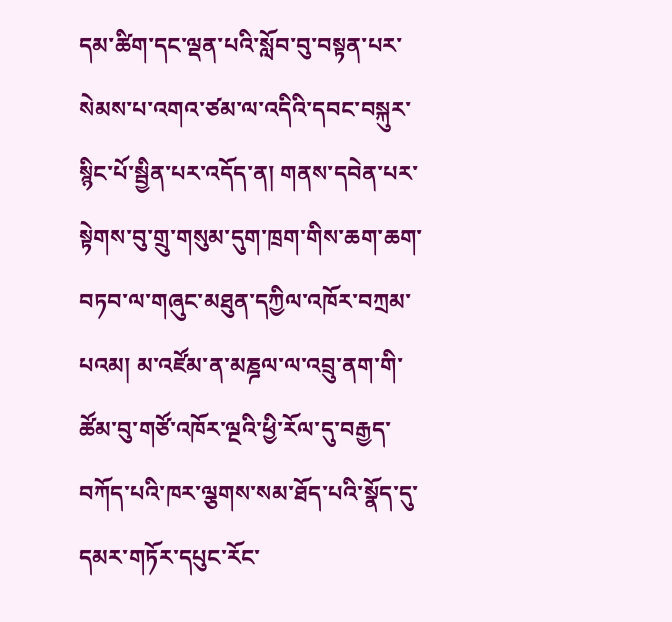དམ་ཚིག་དང་ལྡན་པའི་སློབ་བུ་བསྟན་པར་སེམས་པ་འགའ་ཙམ་ལ་འདིའི་དབང་བསྐུར་སྙིང་པོ་སྦྱིན་པར་འདོད་ན། གནས་དབེན་པར་སྟེགས་བུ་གྲུ་གསུམ་དུག་ཁྲག་གིས་ཆག་ཆག་བཏབ་ལ་གཞུང་མཐུན་དཀྱིལ་འཁོར་བཀྲམ་པའམ། མ་འཛོམ་ན་མཎྜལ་ལ་འབྲུ་ནག་གི་ཚོམ་བུ་གཙོ་འཁོར་ལྔའི་ཕྱི་རོལ་དུ་བརྒྱད་བཀོད་པའི་ཁར་ལྕགས་སམ་ཐོད་པའི་སྣོད་དུ་དམར་གཏོར་དཔུང་རོང་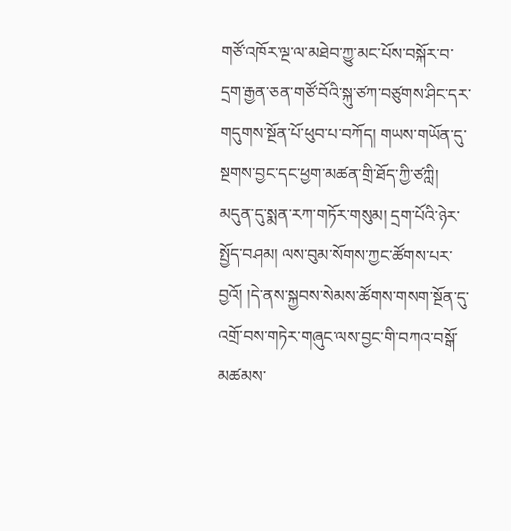གཙོ་འཁོར་ལྔ་ལ་མཐེབ་ཀྱུ་མང་པོས་བསྐོར་བ་དྲག་རྒྱན་ཅན་གཙོ་བོའི་སྐུ་ཙཀ་བཙུགས་ཤིང་དར་གདུགས་སྔོན་པོ་ཕུབ་པ་བཀོད། གཡས་གཡོན་དུ་སྔགས་བྱང་དང་ཕྱག་མཚན་གྲི་ཐོད་ཀྱི་ཙཀླི། མདུན་དུ་སྨན་རཀ་གཏོར་གསུམ། དྲག་པོའི་ཉེར་སྤྱོད་བཤམ། ལས་བུམ་སོགས་ཀྱང་ཚོགས་པར་བྱའོ། །དེ་ནས་སྐྱབས་སེམས་ཚོགས་གསག་སྔོན་དུ་འགྲོ་བས་གཏེར་གཞུང་ལས་བྱང་གི་བཀའ་བསྒོ་མཚམས་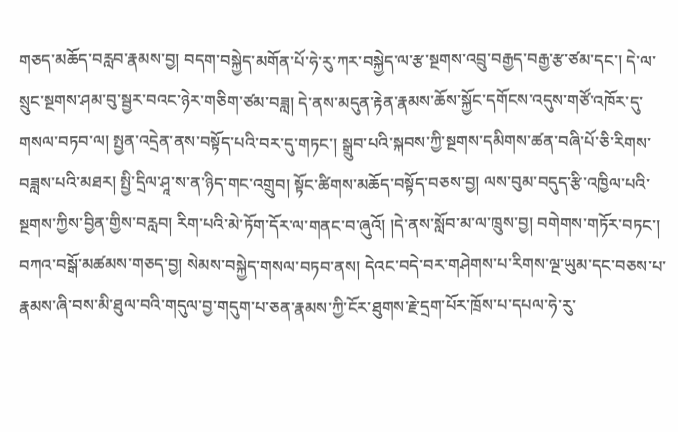གཅད་མཆོད་བརླབ་རྣམས་བྱ། བདག་བསྐྱེད་མགོན་པོ་ཧེ་རུ་ཀར་བསྐྱེད་ལ་རྩ་སྔགས་འབྲུ་བརྒྱད་བརྒྱ་རྩ་ཙམ་དང་། དེ་ལ་སྲུང་སྔགས་ཤམ་བུ་སྦྱར་བའང་ཉེར་གཅིག་ཙམ་བཟླ། དེ་ནས་མདུན་རྟེན་རྣམས་ཆོས་སྐྱོང་དགོངས་འདུས་གཙོ་འཁོར་དུ་གསལ་བཏབ་ལ། སྤྱན་འདྲེན་ནས་བསྟོད་པའི་བར་དུ་གཏང་། སྒྲུབ་པའི་སྐབས་ཀྱི་སྔགས་དམིགས་ཚན་བཞི་པོ་ཅི་རིགས་བཟླས་པའི་མཐར། སྤྱི་དྲིལ་ཤཱ་ས་ན་ཉིད་གང་འགྲུབ། སྟོང་ཚིགས་མཆོད་བསྟོད་བཅས་བྱ། ལས་བུམ་བདུད་རྩི་འཁྱིལ་པའི་སྔགས་ཀྱིས་བྱིན་གྱིས་བརླབ། རིག་པའི་མེ་ཏོག་དོར་ལ་གནང་བ་ཞུའོ། །དེ་ནས་སློབ་མ་ལ་ཁྲུས་བྱ། བགེགས་གཏོར་བཏང་། བཀའ་བསྒོ་མཚམས་གཅད་བྱ། སེམས་བསྐྱེད་གསལ་བཏབ་ནས། དེའང་བདེ་བར་གཤེགས་པ་རིགས་ལྔ་ཡུམ་དང་བཅས་པ་རྣམས་ཞི་བས་མི་ཐུལ་བའི་གདུལ་བྱ་གདུག་པ་ཅན་རྣམས་ཀྱི་ངོར་ཐུགས་རྗེ་དྲག་པོར་ཁྲོས་པ་དཔལ་ཧེ་རུ་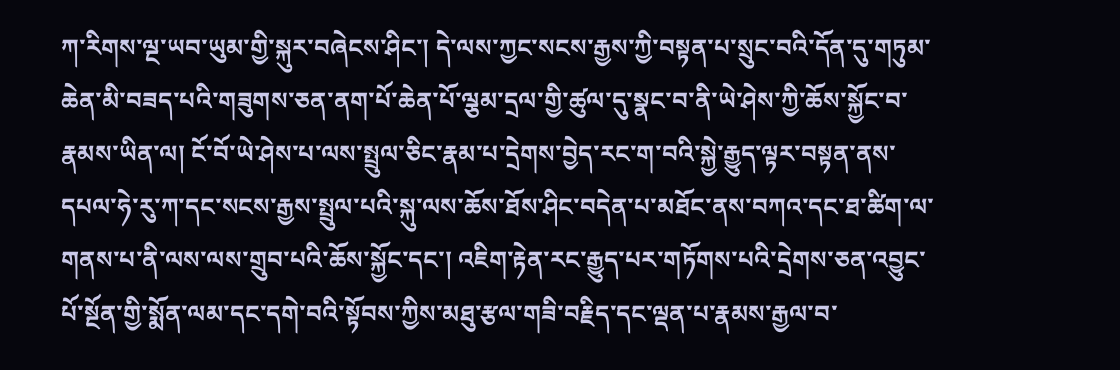ཀ་རིགས་ལྔ་ཡབ་ཡུམ་གྱི་སྐུར་བཞེངས་ཤིང་། དེ་ལས་ཀྱང་སངས་རྒྱས་ཀྱི་བསྟན་པ་སྲུང་བའི་དོན་དུ་གཏུམ་ཆེན་མི་བཟད་པའི་གཟུགས་ཅན་ནག་པོ་ཆེན་པོ་ལྕམ་དྲལ་གྱི་ཚུལ་དུ་སྣང་བ་ནི་ཡེ་ཤེས་ཀྱི་ཆོས་སྐྱོང་བ་རྣམས་ཡིན་ལ། ངོ་བོ་ཡེ་ཤེས་པ་ལས་སྤྲུལ་ཅིང་རྣམ་པ་དྲེགས་བྱེད་རང་ག་བའི་སྐྱེ་རྒྱུད་ལྟར་བསྟན་ནས་དཔལ་ཧེ་རུ་ཀ་དང་སངས་རྒྱས་སྤྲུལ་པའི་སྐུ་ལས་ཆོས་ཐོས་ཤིང་བདེན་པ་མཐོང་ནས་བཀའ་དང་ཐ་ཚིག་ལ་གནས་པ་ནི་ལས་ལས་གྲུབ་པའི་ཆོས་སྐྱོང་དང་། འཇིག་རྟེན་རང་རྒྱུད་པར་གཏོགས་པའི་དྲེགས་ཅན་འབྱུང་པོ་སྔོན་གྱི་སྨོན་ལམ་དང་དགེ་བའི་སྟོབས་ཀྱིས་མཐུ་རྩལ་གཟི་བརྗིད་དང་ལྡན་པ་རྣམས་རྒྱལ་བ་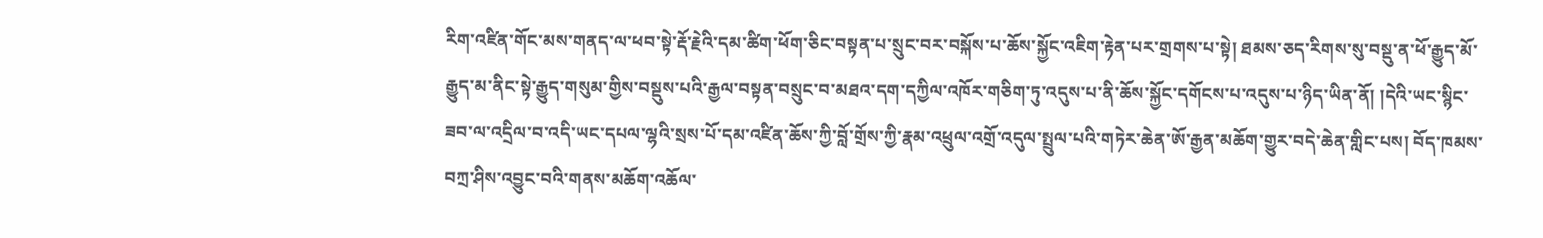རིག་འཛིན་གོང་མས་གནད་ལ་ཕབ་སྟེ་རྡོ་རྗེའི་དམ་ཚིག་ཕོག་ཅིང་བསྟན་པ་སྲུང་བར་བསྐོས་པ་ཆོས་སྐྱོང་འཇིག་རྟེན་པར་གྲགས་པ་སྟེ། ཐམས་ཅད་རིགས་སུ་བསྡུ་ན་ཕོ་རྒྱུད་མོ་རྒྱུད་མ་ནིང་སྟེ་རྒྱུད་གསུམ་གྱིས་བསྡུས་པའི་རྒྱལ་བསྟན་བསྲུང་བ་མཐའ་དག་དཀྱིལ་འཁོར་གཅིག་ཏུ་འདུས་པ་ནི་ཆོས་སྐྱོང་དགོངས་པ་འདུས་པ་ཉིད་ཡིན་ནོ། །དེའི་ཡང་སྙིང་ཟབ་ལ་འདྲིལ་བ་འདི་ཡང་དཔལ་ལྷའི་སྲས་པོ་དམ་འཛིན་ཆོས་ཀྱི་བློ་གྲོས་ཀྱི་རྣམ་འཕྲུལ་འགྲོ་འདུལ་སྤྲུལ་པའི་གཏེར་ཆེན་ཨོ་རྒྱན་མཆོག་གྱུར་བདེ་ཆེན་གླིང་པས། བོད་ཁམས་བཀྲ་ཤིས་འབྱུང་བའི་གནས་མཆོག་འཆོལ་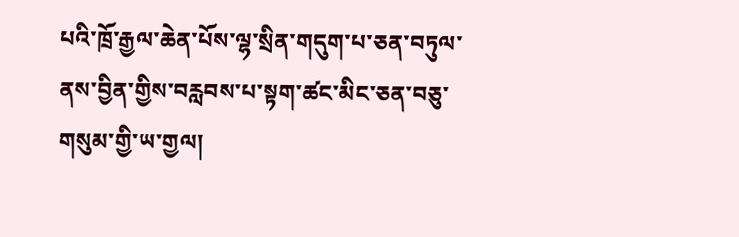པའི་ཁྲོ་རྒྱལ་ཆེན་པོས་ལྷ་སྲིན་གདུག་པ་ཅན་བཏུལ་ནས་བྱིན་གྱིས་བརླབས་པ་སྟག་ཚང་མིང་ཅན་བཅུ་གསུམ་གྱི་ཡ་གྱལ།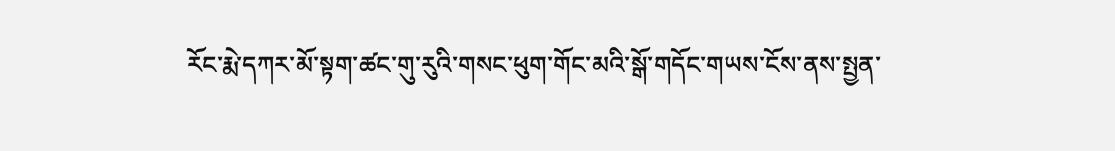རོང་རྨེ་དཀར་མོ་སྟག་ཚང་གུ་རུའི་གསང་ཕུག་གོང་མའི་སྒོ་གདོང་གཡས་ངོས་ནས་སྤྱན་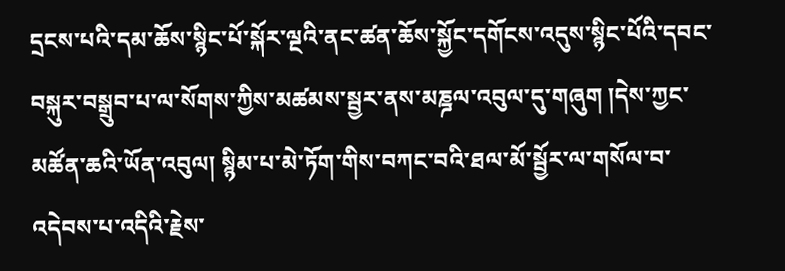དྲངས་པའི་དམ་ཆོས་སྙིང་པོ་སྐོར་ལྔའི་ནང་ཚན་ཆོས་སྐྱོང་དགོངས་འདུས་སྙིང་པོའི་དབང་བསྐུར་བསྒྲུབ་པ་ལ་སོགས་ཀྱིས་མཚམས་སྦྱར་ནས་མཎྜལ་འབུལ་དུ་གཞུག །དེས་ཀྱང་མཚོན་ཆའི་ཡོན་འབུལ། སྙིམ་པ་མེ་ཏོག་གིས་བཀང་བའི་ཐལ་མོ་སྦྱོར་ལ་གསོལ་བ་འདེབས་པ་འདིའི་རྗེས་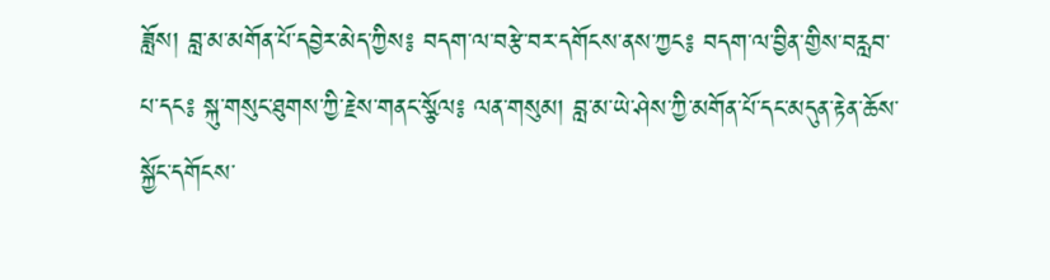ཟློས། བླ་མ་མགོན་པོ་དབྱེར་མེད་ཀྱིས༔ བདག་ལ་བརྩེ་བར་དགོངས་ནས་ཀྱང༔ བདག་ལ་བྱིན་གྱིས་བརླབ་པ་དང༔ སྐུ་གསུང་ཐུགས་ཀྱི་རྗེས་གནང་སྩོལ༔ ལན་གསུམ། བླ་མ་ཡེ་ཤེས་ཀྱི་མགོན་པོ་དང་མདུན་རྟེན་ཆོས་སྐྱོང་དགོངས་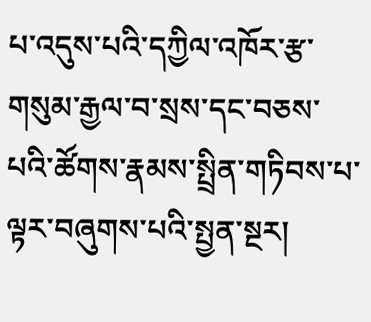པ་འདུས་པའི་དཀྱིལ་འཁོར་རྩ་གསུམ་རྒྱལ་བ་སྲས་དང་བཅས་པའི་ཚོགས་རྣམས་སྤྲིན་གཏིབས་པ་ལྟར་བཞུགས་པའི་སྤྱན་སྔར།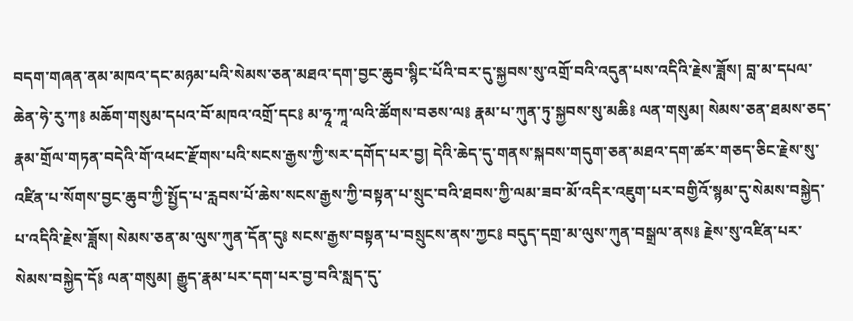བདག་གཞན་ནམ་མཁའ་དང་མཉམ་པའི་སེམས་ཅན་མཐའ་དག་བྱང་ཆུབ་སྙིང་པོའི་བར་དུ་སྐྱབས་སུ་འགྲོ་བའི་འདུན་པས་འདིའི་རྗེས་ཟློས། བླ་མ་དཔལ་ཆེན་ཧེ་རུ་ཀ༔ མཆོག་གསུམ་དཔའ་བོ་མཁའ་འགྲོ་དང༔ མ་ཧཱ་ཀཱ་ལའི་ཚོགས་བཅས་ལ༔ རྣམ་པ་ཀུན་ཏུ་སྐྱབས་སུ་མཆི༔ ལན་གསུམ། སེམས་ཅན་ཐམས་ཅད་རྣམ་གྲོལ་གཏན་བདེའི་གོ་འཕང་རྫོགས་པའི་སངས་རྒྱས་ཀྱི་སར་དགོད་པར་བྱ། དེའི་ཆེད་དུ་གནས་སྐབས་གདུག་ཅན་མཐའ་དག་ཚར་གཅད་ཅིང་རྗེས་སུ་འཛིན་པ་སོགས་བྱང་ཆུབ་ཀྱི་སྤྱོད་པ་རླབས་པོ་ཆེས་སངས་རྒྱས་ཀྱི་བསྟན་པ་སྲུང་བའི་ཐབས་ཀྱི་ལམ་ཟབ་མོ་འདིར་འཇུག་པར་བགྱིའོ་སྙམ་དུ་སེམས་བསྐྱེད་པ་འདིའི་རྗེས་ཟློས། སེམས་ཅན་མ་ལུས་ཀུན་དོན་དུ༔ སངས་རྒྱས་བསྟན་པ་བསྲུངས་ནས་ཀྱང༔ བདུད་དགྲ་མ་ལུས་ཀུན་བསྒྲལ་ནས༔ རྗེས་སུ་འཛིན་པར་སེམས་བསྐྱེད་དོ༔ ལན་གསུམ། རྒྱུད་རྣམ་པར་དག་པར་བྱ་བའི་སླད་དུ་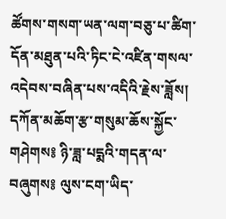ཚོགས་གསག་ཡན་ལག་བཅུ་པ་ཚིག་དོན་མཐུན་པའི་ཏིང་ངེ་འཛིན་གསལ་འདེབས་བཞིན་པས་འདིའི་རྗེས་ཟློས། དཀོན་མཆོག་རྩ་གསུམ་ཆོས་སྐྱོང་གཤེགས༔ ཉི་ཟླ་པདྨའི་གདན་ལ་བཞུགས༔ ལུས་ངག་ཡིད་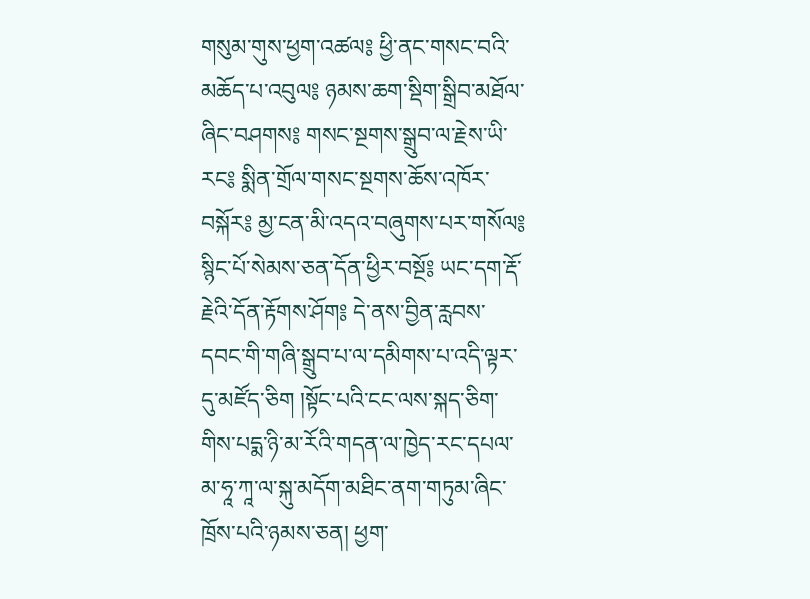གསུམ་གུས་ཕྱག་འཚལ༔ ཕྱི་ནང་གསང་བའི་མཆོད་པ་འབུལ༔ ཉམས་ཆག་སྡིག་སྒྲིབ་མཐོལ་ཞིང་བཤགས༔ གསང་སྔགས་སྒྲུབ་ལ་རྗེས་ཡི་རང༔ སྨིན་གྲོལ་གསང་སྔགས་ཆོས་འཁོར་བསྐོར༔ མྱ་ངན་མི་འདའ་བཞུགས་པར་གསོལ༔ སྙིང་པོ་སེམས་ཅན་དོན་ཕྱིར་བསྔོ༔ ཡང་དག་རྡོ་རྗེའི་དོན་རྟོགས་ཤོག༔ དེ་ནས་བྱིན་རླབས་དབང་གི་གཞི་སྒྲུབ་པ་ལ་དམིགས་པ་འདི་ལྟར་དུ་མཛོད་ཅིག །སྟོང་པའི་ངང་ལས་སྐད་ཅིག་གིས་པདྨ་ཉི་མ་རོའི་གདན་ལ་ཁྱེད་རང་དཔལ་མ་ཧཱ་ཀཱ་ལ་སྐུ་མདོག་མཐིང་ནག་གཏུམ་ཞིང་ཁྲོས་པའི་ཉམས་ཅན། ཕྱག་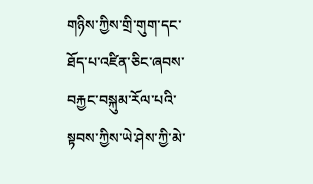གཉིས་ཀྱིས་གྲི་གུག་དང་ཐོད་པ་འཛིན་ཅིང་ཞབས་བརྐྱང་བསྐུམ་རོལ་པའི་སྟབས་ཀྱིས་ཡེ་ཤེས་ཀྱི་མེ་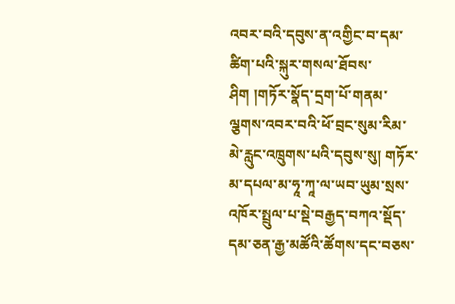འབར་བའི་དབུས་ན་འགྱིང་བ་དམ་ཚིག་པའི་སྐུར་གསལ་ཐོབས་ཤིག །གཏོར་སྣོད་དྲག་པོ་གནམ་ལྕགས་འབར་བའི་ཕོ་བྲང་སུམ་རིམ་མེ་རླུང་འཁྲུགས་པའི་དབུས་སུ། གཏོར་མ་དཔལ་མ་ཧཱ་ཀཱ་ལ་ཡབ་ཡུམ་སྲས་འཁོར་སྤྲུལ་པ་སྡེ་བརྒྱད་བཀའ་སྡོད་དམ་ཅན་རྒྱ་མཚོའི་ཚོགས་དང་བཅས་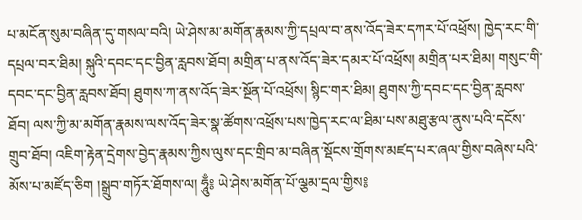པ་མངོན་སུམ་བཞིན་དུ་གསལ་བའི། ཡེ་ཤེས་མ་མགོན་རྣམས་ཀྱི་དཔྲལ་བ་ནས་འོད་ཟེར་དཀར་པོ་འཕྲོས། ཁྱེད་རང་གི་དཔྲལ་བར་ཐིམ། སྐུའི་དབང་དང་བྱིན་རླབས་ཐོབ། མགྲིན་པ་ནས་འོད་ཟེར་དམར་པོ་འཕྲོས། མགྲིན་པར་ཐིམ། གསུང་གི་དབང་དང་བྱིན་རླབས་ཐོབ། ཐུགས་ཀ་ནས་འོད་ཟེར་སྔོན་པོ་འཕྲོས། སྙིང་གར་ཐིམ། ཐུགས་ཀྱི་དབང་དང་བྱིན་རླབས་ཐོབ། ལས་ཀྱི་མ་མགོན་རྣམས་ལས་འོད་ཟེར་སྣ་ཚོགས་འཕྲོས་པས་ཁྱེད་རང་ལ་ཐིམ་པས་མཐུ་རྩལ་ནུས་པའི་དངོས་གྲུབ་ཐོབ། འཇིག་རྟེན་དྲེགས་བྱེད་རྣམས་ཀྱིས་ལུས་དང་གྲིབ་མ་བཞིན་སྡོངས་གྲོགས་མཛད་པར་ཞལ་གྱིས་བཞེས་པའི་མོས་པ་མཛོད་ཅིག །སྒྲུབ་གཏོར་ཐོགས་ལ། ཧཱུྃ༔ ཡེ་ཤེས་མགོན་པོ་ལྕམ་དྲལ་གྱིས༔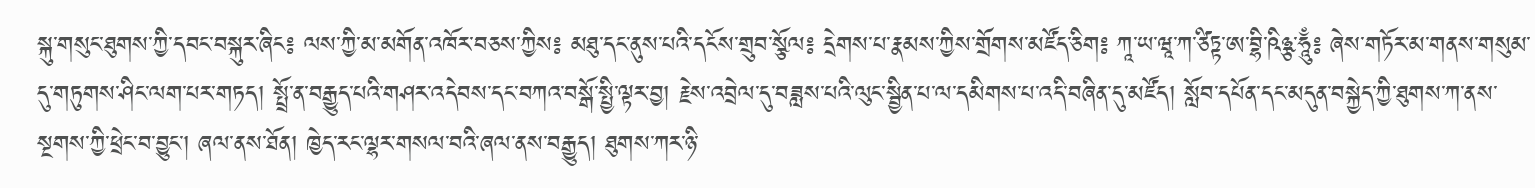སྐུ་གསུང་ཐུགས་ཀྱི་དབང་བསྐུར་ཞིང༔ ལས་ཀྱི་མ་མགོན་འཁོར་བཅས་ཀྱིས༔ མཐུ་དང་ནུས་པའི་དངོས་གྲུབ་སྩོལ༔ དྲེགས་པ་རྣམས་ཀྱིས་གྲོགས་མཛོད་ཅིག༔ ཀཱ་ཡ་ཝཱ་ཀ་ཙིཏྟ་ཨ་བྷི་ཥིཉྩ་ཧཱུྃ༔ ཞེས་གཏོར་མ་གནས་གསུམ་དུ་གཏུགས་ཤིང་ལག་པར་གཏད། སྤྲོ་ན་བརྒྱུད་པའི་གཤར་འདེབས་དང་བཀའ་བསྒོ་སྤྱི་ལྟར་བྱ། རྗེས་འབྲེལ་དུ་བཟླས་པའི་ལུང་སྦྱིན་པ་ལ་དམིགས་པ་འདི་བཞིན་དུ་མཛོད། སློབ་དཔོན་དང་མདུན་བསྐྱེད་ཀྱི་ཐུགས་ཀ་ནས་སྔགས་ཀྱི་ཕྲེང་བ་བྱུང་། ཞལ་ནས་ཐོན། ཁྱེད་རང་ལྷར་གསལ་བའི་ཞལ་ནས་བརྒྱུད། ཐུགས་ཀར་ཉི་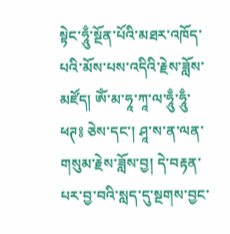སྟེང་ཧཱུྃ་སྔོན་པོའི་མཐར་འཁོད་པའི་མོས་པས་འདིའི་རྗེས་ཟློས་མཛོད། ཨོཾ་མ་ཧཱ་ཀཱ་ལ་ཧཱུྃ་ཧཱུྃ་ཕཊ༔ ཅེས་དང་། ཤཱ་ས་ན་ལན་གསུམ་རྗེས་ཟློས་བྱ། དེ་བརྟན་པར་བྱ་བའི་སླད་དུ་སྔགས་བྱང་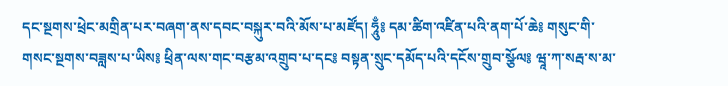དང་སྔགས་ཕྲེང་མགྲིན་པར་བཞག་ནས་དབང་བསྐུར་བའི་མོས་པ་མཛོད། ཧཱུྃ༔ དམ་ཚིག་འཛིན་པའི་ནག་པོ་ཆེ༔ གསུང་གི་གསང་སྔགས་བཟླས་པ་ཡིས༔ ཕྲིན་ལས་གང་བརྩམ་འགྲུབ་པ་དང༔ བསྟན་སྲུང་དམོད་པའི་དངོས་གྲུབ་སྩོལ༔ ཝཱ་ཀ་སརྦ་ས་མ་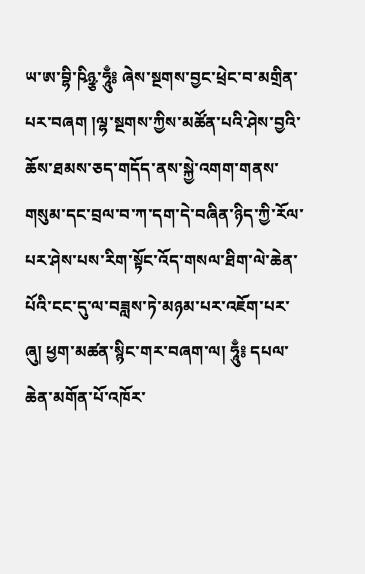ཡ་ཨ་བྷི་ཥིཉྩ་ཧཱུྃ༔ ཞེས་སྔགས་བྱང་ཕྲེང་བ་མགྲིན་པར་བཞག །ལྷ་སྔགས་ཀྱིས་མཚོན་པའི་ཤེས་བྱའི་ཆོས་ཐམས་ཅད་གདོད་ནས་སྐྱེ་འགག་གནས་གསུམ་དང་བྲལ་བ་ཀ་དག་དེ་བཞིན་ཉིད་ཀྱི་རོལ་པར་ཤེས་པས་རིག་སྟོང་འོད་གསལ་ཐིག་ལེ་ཆེན་པོའི་ངང་དུ་ལ་བཟླས་ཏེ་མཉམ་པར་འཇོག་པར་ཞུ། ཕྱག་མཚན་སྙིང་གར་བཞག་ལ། ཧཱུྃ༔ དཔལ་ཆེན་མགོན་པོ་འཁོར་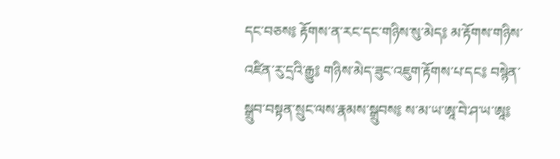དང་བཅས༔ རྟོགས་ན་རང་དང་གཉིས་སུ་མེད༔ མ་རྟོགས་གཉིས་འཛིན་རུ་དྲའི་རྒྱུ༔ གཉིས་མེད་ཟུང་འཇུག་རྟོགས་པ་དང༔ བསྙེན་སྒྲུབ་བསྟན་སྲུང་ལས་རྣམས་སྒྲུབས༔ ས་མ་ཡ་ཨཱ་བེ་ཤ་ཡ་ཨཱ༔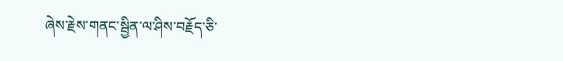ཞེས་རྗེས་གནང་སྦྱིན་ལ་ཤིས་བརྗོད་ཅི་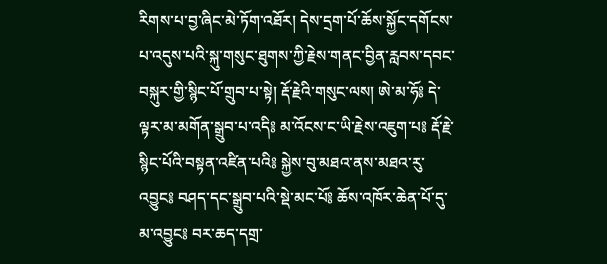རིགས་པ་བྱ་ཞིང་མེ་ཏོག་འཐོར། དེས་དྲག་པོ་ཆོས་སྐྱོང་དགོངས་པ་འདུས་པའི་སྐུ་གསུང་ཐུགས་ཀྱི་རྗེས་གནང་བྱིན་རླབས་དབང་བསྐུར་གྱི་སྙིང་པོ་གྲུབ་པ་སྟེ། རྡོ་རྗེའི་གསུང་ལས། ཨེ་མ་ཧོ༔ དེ་ལྟར་མ་མགོན་སྒྲུབ་པ་འདི༔ མ་འོངས་ང་ཡི་རྗེས་འཇུག་པ༔ རྡོ་རྗེ་སྙིང་པོའི་བསྟན་འཛིན་པའི༔ སྐྱེས་བུ་མཐའ་ནས་མཐའ་རུ་འབྱུང༔ བཤད་དང་སྒྲུབ་པའི་སྡེ་མང་པོ༔ ཆོས་འཁོར་ཆེན་པོ་དུ་མ་འབྱུང༔ བར་ཆད་དགྲ་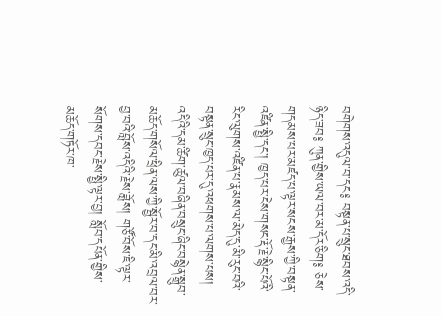བགེགས་འདུལ་བ་དང༔ བསྟན་པ་སྲུང་ཐབས་འདི་ཉིད་ཟབ༔ ཀུན་གྱིས་ཡལ་བར་མ་དོར་ཅིག༔ ཅེས་གདམས་པར་མཛད་པ་ལྟར་སངས་རྒྱས་ཀྱི་བསྟན་འཛིན་སྤྱི་དང་། ཁྱད་པར་ངེས་གསང་རྡོ་རྗེ་སྙིང་པོའི་རིང་ལུགས་འཛིན་པ་རྣམས་ལ་མེད་དུ་མི་རུང་བའི་བསྟན་སྲུང་ཁྱད་པར་དུ་འཕགས་པ་ལགས་པས། འདིའི་དམ་ཚིག་ཚུལ་བཞིན་བསྲུང་ཞིང་བསྙེན་སྒྲུབ་མཆོད་གསོལ་ཕྲིན་ལས་ཀྱི་སྦྱོར་བ་དང་མི་འབྲལ་བར་བྱ་བའི་བློས་འདིའི་རྗེས་ཟློས། གཙོ་བོས་ཇི་ལྟར་སོགས་དབང་རྗེས་སྤྱི་ལྟར་བྱ། སློབ་དཔོན་གྱིས་མཆོད་གཏོར་ཁ་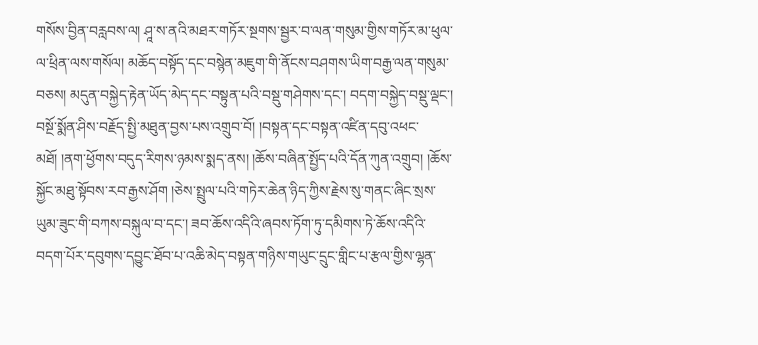གསོས་བྱིན་བརླབས་ལ། ཤཱ་ས་ནའི་མཐར་གཏོར་སྔགས་སྦྱར་བ་ལན་གསུམ་གྱིས་གཏོར་མ་ཕུལ་ལ་ཕྲིན་ལས་གསོལ། མཆོད་བསྟོད་དང་བསྙེན་མཇུག་གི་ནོངས་བཤགས་ཡིག་བརྒྱ་ལན་གསུམ་བཅས། མདུན་བསྐྱེད་རྟེན་ཡོད་མེད་དང་བསྟུན་པའི་བསྡུ་གཤེགས་དང་། བདག་བསྐྱེད་བསྡུ་ལྡང་། བསྔོ་སྨོན་ཤིས་བརྗོད་སྤྱི་མཐུན་བྱས་པས་འགྲུབ་བོ། །བསྟན་དང་བསྟན་འཛིན་དབུ་འཕང་མཐོ། །ནག་ཕྱོགས་བདུད་རིགས་ཉམས་སྨད་ནས། །ཆོས་བཞིན་སྤྱོད་པའི་དོན་ཀུན་འགྲུབ། །ཆོས་སྐྱོང་མཐུ་སྟོབས་རབ་རྒྱས་ཤོག །ཅེས་སྤྲུལ་པའི་གཏེར་ཆེན་ཉིད་ཀྱིས་རྗེས་སུ་གནང་ཞིང་སྲས་ཡུམ་ཟུང་གི་བཀས་བསྐུལ་བ་དང་། ཟབ་ཆོས་འདིའི་ཞབས་ཏོག་ཏུ་དམིགས་ཏེ་ཆོས་འདིའི་བདག་པོར་དབུགས་དབྱུང་ཐོབ་པ་འཆི་མེད་བསྟན་གཉིས་གཡུང་དྲུང་གླིང་པ་རྩལ་གྱིས་ལྷན་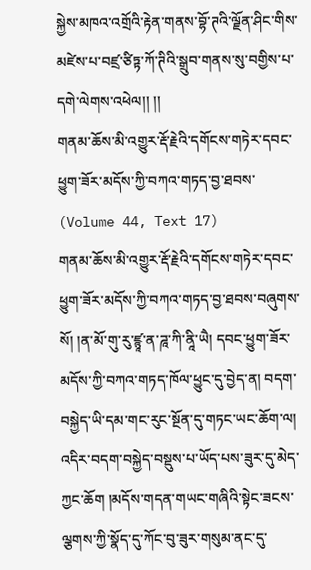སྐྱེས་མཁའ་འགྲོའི་རྟེན་གནས་བྷོ་ཊའི་ལྗོན་ཤིང་གིས་མཛེས་པ་བཛྲ་ཙིཏྟ་ཀོ་ཊིའི་སྒྲུབ་གནས་སུ་བགྱིས་པ་དགེ་ལེགས་འཕེལ།། །།
གནམ་ཆོས་མི་འགྱུར་རྡོ་རྗེའི་དགོངས་གཏེར་དབང་ཕྱུག་ཟོར་མདོས་ཀྱི་བཀའ་གཏད་བྱ་ཐབས་ (Volume 44, Text 17)
གནམ་ཆོས་མི་འགྱུར་རྡོ་རྗེའི་དགོངས་གཏེར་དབང་ཕྱུག་ཟོར་མདོས་ཀྱི་བཀའ་གཏད་བྱ་ཐབས་བཞུགས་སོ། །ན་མོ་གུ་རུ་ཛྙཱ་ན་ཌཱ་ཀི་ནཱི་ཡཻ། དབང་ཕྱུག་ཟོར་མདོས་ཀྱི་བཀའ་གཏད་ཁོལ་ཕྱུང་དུ་བྱེད་ན། བདག་བསྐྱེད་ཡི་དམ་གང་རུང་སྔོན་དུ་གཏང་ཡང་ཆོག་ལ། འདིར་བདག་བསྐྱེད་བསྡུས་པ་ཡོད་པས་ཟུར་དུ་མེད་ཀྱང་ཆོག །མདོས་གདན་གཡང་གཞིའི་སྟེང་ཟངས་ལྕགས་ཀྱི་སྣོད་དུ་ཀོང་བུ་ཟུར་གསུམ་ནང་དུ་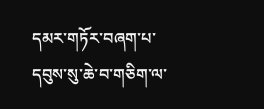དམར་གཏོར་བཞག་པ་དབུས་སུ་ཆེ་བ་གཅིག་ལ་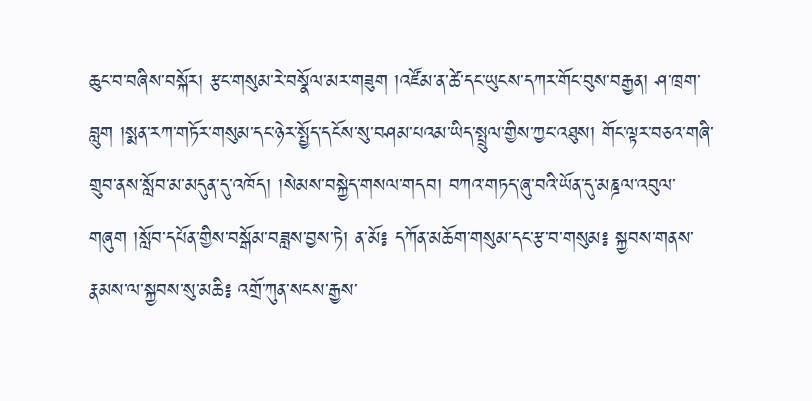ཆུང་བ་བཞིས་བསྐོར། རྩང་གསུམ་རེ་བསྣོལ་མར་གཟུག །འཛོམ་ན་ཚེ་དང་ཡུངས་དཀར་གོང་བུས་བརྒྱན། ཤ་ཁྲག་བླུག །སྨན་རཀ་གཏོར་གསུམ་དང་ཉེར་སྤྱོད་དངོས་སུ་བཤམ་པའམ་ཡིད་སྤྲུལ་གྱིས་ཀྱང་འཐུས། གོང་ལྟར་བཅའ་གཞི་གྲུབ་ནས་སློབ་མ་མདུན་དུ་འཁོད། །སེམས་བསྐྱེད་གསལ་གདབ། བཀའ་གཏད་ཞུ་བའི་ཡོན་དུ་མཎྜལ་འབུལ་གཞུག །སློབ་དཔོན་གྱིས་བསྒོམ་བཟླས་བྱས་ཏེ། ན་མོ༔ དཀོན་མཆོག་གསུམ་དང་རྩ་བ་གསུམ༔ སྐྱབས་གནས་རྣམས་ལ་སྐྱབས་སུ་མཆི༔ འགྲོ་ཀུན་སངས་རྒྱས་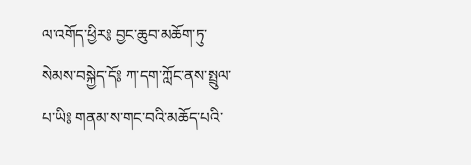ལ་འགོད་ཕྱིར༔ བྱང་ཆུབ་མཆོག་ཏུ་སེམས་བསྐྱེད་དོ༔ ཀ་དག་ཀློང་ནས་སྤྲུལ་པ་ཡི༔ གནམ་ས་གང་བའི་མཆོད་པའི་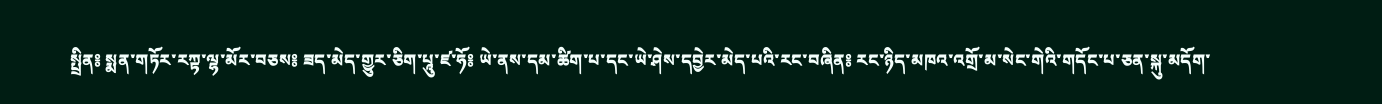སྤྲིན༔ སྨན་གཏོར་རཀྟ་ལྷ་མོར་བཅས༔ ཟད་མེད་གྱུར་ཅིག་པཱུ་ཛ་ཧོ༔ ཡེ་ནས་དམ་ཚིག་པ་དང་ཡེ་ཤེས་དབྱེར་མེད་པའི་རང་བཞིན༔ རང་ཉིད་མཁའ་འགྲོ་མ་སེང་གེའི་གདོང་པ་ཅན་སྐུ་མདོག་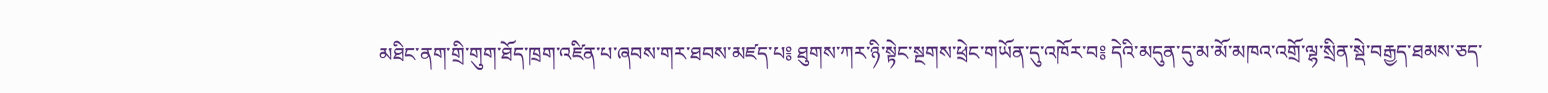མཐིང་ནག་གྲི་གུག་ཐོད་ཁྲག་འཛིན་པ་ཞབས་གར་ཐབས་མཛད་པ༔ ཐུགས་ཀར་ཉི་སྟེང་སྔགས་ཕྲེང་གཡོན་དུ་འཁོར་བ༔ དེའི་མདུན་དུ་མ་མོ་མཁའ་འགྲོ་ལྷ་སྲིན་སྡེ་བརྒྱད་ཐམས་ཅད་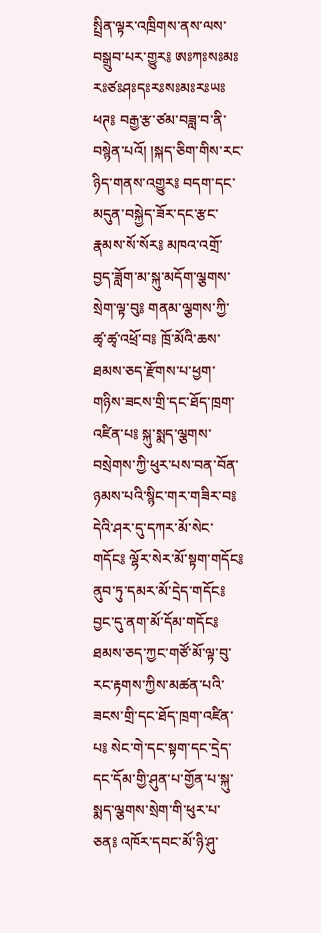སྤྲིན་ལྟར་འཁྲིགས་ནས་ལས་བསྒྲུབ་པར་གྱུར༔ ཨཿཀཿསཿམཿརཿཙཿཤཿདཿརཿསཿམཿརཿཡཿཕཊ༔ བརྒྱ་རྩ་ཙམ་བཟླ་བ་ནི་བསྙེན་པའོ། །སྐད་ཅིག་གིས་རང་ཉིད་གནས་འགྱུར༔ བདག་དང་མདུན་བསྐྱེད་ཟོར་དང་རྩང་རྣམས་སོ་སོར༔ མཁའ་འགྲོ་བྱད་ཟློག་མ་སྐུ་མདོག་ལྕགས་སྲེག་ལྟ་བུ༔ གནམ་ལྕགས་ཀྱི་ཚྭ་ཚྭ་འཕྲོ་བ༔ ཁྲོ་མོའི་ཆས་ཐམས་ཅད་རྫོགས་པ་ཕྱག་གཉིས་ཟངས་གྲི་དང་ཐོད་ཁྲག་འཛིན་པ༔ སྐུ་སྨད་ལྕགས་བསྲེགས་ཀྱི་ཕུར་པས་བན་བོན་ཉམས་པའི་སྙིང་གར་གཟིར་བ༔ དེའི་ཤར་དུ་དཀར་མོ་སེང་གདོང༔ ལྷོར་སེར་མོ་སྟག་གདོང༔ ནུབ་ཏུ་དམར་མོ་དྲེད་གདོང༔ བྱང་དུ་ནག་མོ་དོམ་གདོང༔ ཐམས་ཅད་ཀྱང་གཙོ་མོ་ལྟ་བུ་རང་རྟགས་ཀྱིས་མཚན་པའི་ཟངས་གྲི་དང་ཐོད་ཁྲག་འཛིན་པ༔ སེང་གེ་དང་སྟག་དང་དྲེད་དང་དོམ་གྱི་ཤུན་པ་གྱོན་པ་སྐུ་སྨད་ལྕགས་སྲེག་གི་ཕུར་པ་ཅན༔ འཁོར་དབང་མོ་ཉི་ཤུ་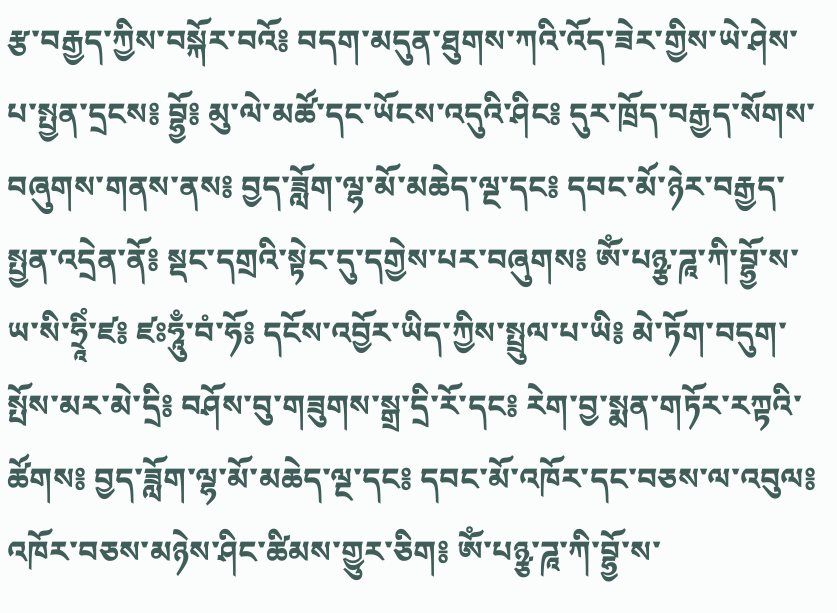རྩ་བརྒྱད་ཀྱིས་བསྐོར་བའོ༔ བདག་མདུན་ཐུགས་ཀའི་འོད་ཟེར་གྱིས་ཡེ་ཤེས་པ་སྤྱན་དྲངས༔ བྷྱོ༔ མུ་ལེ་མཚོ་དང་ཡོངས་འདུའི་ཤིང༔ དུར་ཁྲོད་བརྒྱད་སོགས་བཞུགས་གནས་ནས༔ བྱད་ཟློག་ལྷ་མོ་མཆེད་ལྔ་དང༔ དབང་མོ་ཉེར་བརྒྱད་སྤྱན་འདྲེན་ནོ༔ སྡང་དགྲའི་སྟེང་དུ་དགྱེས་པར་བཞུགས༔ ཨོཾ་པཉྩ་ཌཱ་ཀི་བྷྱོ་ས་ཡ་སི་ཧྲཱིཾ་ཛ༔ ཛཿཧཱུྃ་བཾ་ཧོ༔ དངོས་འབྱོར་ཡིད་ཀྱིས་སྤྲུལ་པ་ཡི༔ མེ་ཏོག་བདུག་སྤོས་མར་མེ་དྲི༔ བཤོས་བུ་གཟུགས་སྒྲ་དྲི་རོ་དང༔ རེག་བྱ་སྨན་གཏོར་རཀྟའི་ཚོགས༔ བྱད་ཟློག་ལྷ་མོ་མཆེད་ལྔ་དང༔ དབང་མོ་འཁོར་དང་བཅས་ལ་འབུལ༔ འཁོར་བཅས་མཉེས་ཤིང་ཚིམས་གྱུར་ཅིག༔ ཨོཾ་པཉྩ་ཌཱ་ཀི་བྷྱོ་ས་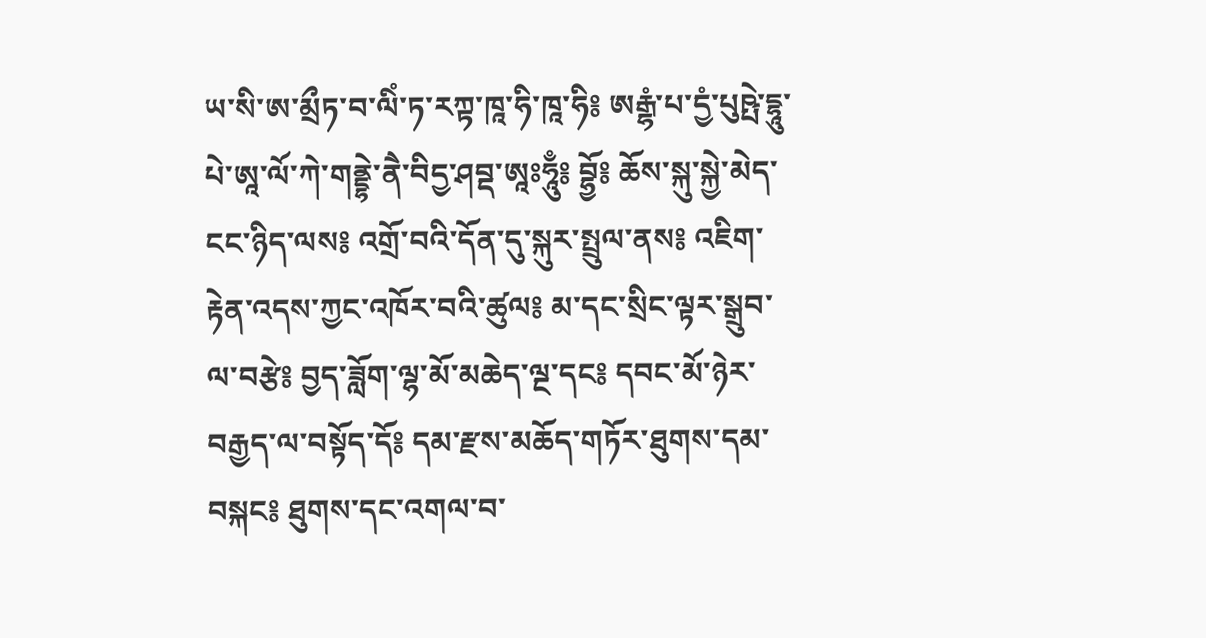ཡ་སི་ཨ་མྲྀཏ་བ་ལིཾ་ཏ་རཀྟ་ཁཱ་ཧི་ཁཱ་ཧི༔ ཨརྒྷཾ་པ་དྱཾ་པུཥྤེ་དྷཱུ་པེ་ཨཱ་ལོ་ཀེ་གནྡྷེ་ནཻ་བིདྱ་ཤབྡ་ཨཱཿཧཱུྃ༔ བྷྱོ༔ ཆོས་སྐུ་སྐྱེ་མེད་ངང་ཉིད་ལས༔ འགྲོ་བའི་དོན་དུ་སྐུར་སྤྲུལ་ནས༔ འཇིག་རྟེན་འདས་ཀྱང་འཁོར་བའི་ཚུལ༔ མ་དང་སྲིང་ལྟར་སྒྲུབ་ལ་བརྩེ༔ བྱད་ཟློག་ལྷ་མོ་མཆེད་ལྔ་དང༔ དབང་མོ་ཉེར་བརྒྱད་ལ་བསྟོད་དོ༔ དམ་རྫས་མཆོད་གཏོར་ཐུགས་དམ་བསྐང༔ ཐུགས་དང་འགལ་བ་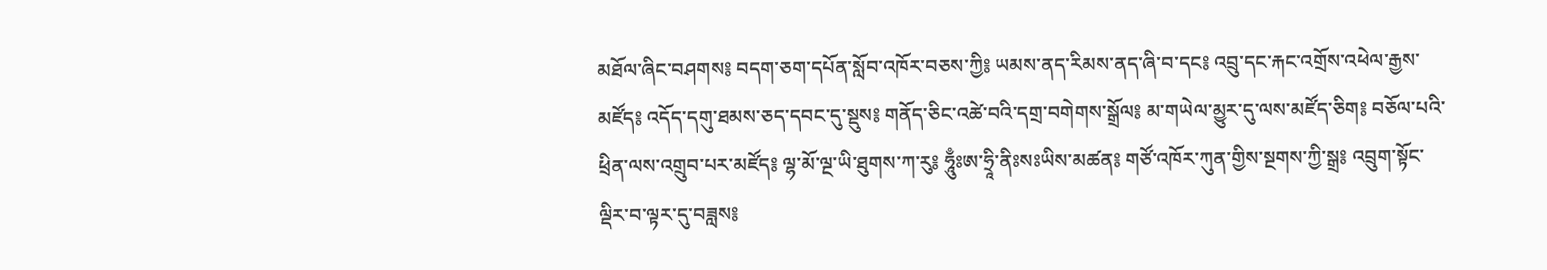མཐོལ་ཞིང་བཤགས༔ བདག་ཅག་དཔོན་སློབ་འཁོར་བཅས་ཀྱི༔ ཡམས་ནད་རིམས་ནད་ཞི་བ་དང༔ འབྲུ་དང་རྐང་འགྲོས་འཕེལ་རྒྱས་མཛོད༔ འདོད་དགུ་ཐམས་ཅད་དབང་དུ་སྡུས༔ གནོད་ཅིང་འཚེ་བའི་དགྲ་བགེགས་སྒྲོལ༔ མ་གཡེལ་མྱུར་དུ་ལས་མཛོད་ཅིག༔ བཅོལ་པའི་ཕྲིན་ལས་འགྲུབ་པར་མཛོད༔ ལྷ་མོ་ལྔ་ཡི་ཐུགས་ཀ་རུ༔ ཧཱུྃཿཨ་ཧྲཱི་ནིཿསཿཡིས་མཚན༔ གཙོ་འཁོར་ཀུན་གྱིས་སྔགས་ཀྱི་སྒྲ༔ འབྲུག་སྟོང་ལྡིར་བ་ལྟར་དུ་བཟླས༔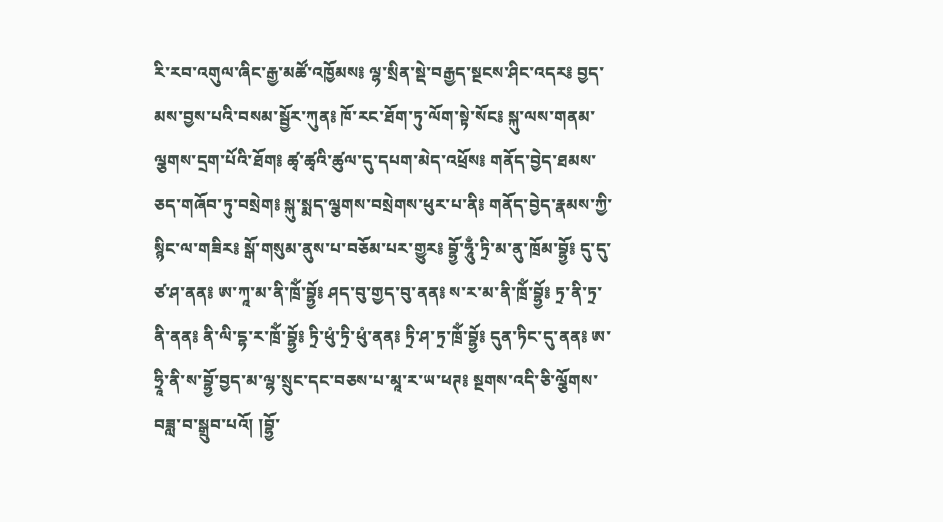རི་རབ་འགུལ་ཞིང་རྒྱ་མཚོ་འཁྱོམས༔ ལྷ་སྲིན་སྡེ་བརྒྱད་སྔངས་ཤིང་འདར༔ བྱད་མས་བྱས་པའི་བསམ་སྦྱོར་ཀུན༔ ཁོ་རང་ཐོག་ཏུ་ལོག་སྟེ་སོང༔ སྐུ་ལས་གནམ་ལྕགས་དྲག་པོའི་ཐོག༔ ཚྭ་ཚྭའི་ཚུལ་དུ་དཔག་མེད་འཕྲོས༔ གནོད་བྱེད་ཐམས་ཅད་གཞོབ་ཏུ་བསྲེག༔ སྐུ་སྨད་ལྕགས་བསྲེགས་ཕུར་པ་ནི༔ གནོད་བྱེད་རྣམས་ཀྱི་སྙིང་ལ་གཟིར༔ སྒོ་གསུམ་ནུས་པ་བཅོམ་པར་གྱུར༔ བྷྱོ་ཧཱུྃ་ཏྲི་མ་ནུ་ཁྲོམ་བྷྱོ༔ དུ་དུ་ཙ་ཤ་ནན༔ ཨ་ཀཱ་མ་ནི་ཁྲོཾ་བྷྱོ༔ ཤད་བུ་གྱད་བུ་ནན༔ ས་ར་མ་ནི་ཁྲོཾ་བྷྱོ༔ ཏྲ་ནི་ཏྲ་ནི་ནན༔ ནི་ལི་དྷ་ར་ཁྲོཾ་བྷྱོ༔ ཏྲི་ཕུཾ་ཏྲི་ཕུཾ་ནན༔ ཏྲི་ཤ་ཏྲ་ཁྲོཾ་བྷྱོ༔ དུན་ཏིང་དུ་ནན༔ ཨ་ཧྲཱི་ནི་ས་བྷྱོ་བྱད་མ་ལྷ་སྲུང་དང་བཅས་པ་མཱ་ར་ཡ་ཕཊ༔ སྔགས་འདི་ཅི་ལྕོགས་བཟླ་བ་སྒྲུབ་པའོ། །བྷྱོ་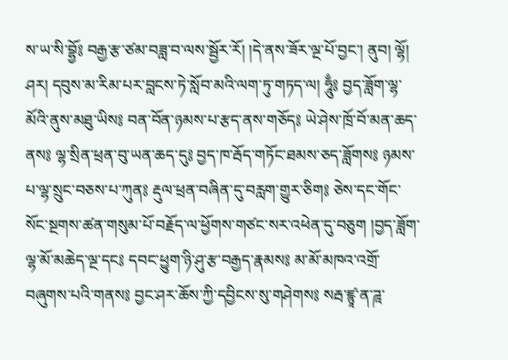ས་ཡ་སི་བྷྱོ༔ བརྒྱ་རྩ་ཙམ་བཟླ་བ་ལས་སྦྱོར་རོ། །དེ་ནས་ཟོར་ལྔ་པོ་བྱང་། ནུབ། ལྷོ། ཤར། དབུས་མ་རིམ་པར་བླངས་ཏེ་སློབ་མའི་ལག་ཏུ་གཏད་ལ། ཧཱུྃ༔ བྱད་ཟློག་ལྷ་མོའི་ནུས་མཐུ་ཡིས༔ བན་བོན་ཉམས་པ་རྩད་ནས་གཅོད༔ ཡེ་ཤེས་ཁྲོ་བོ་མན་ཆད་ནས༔ ལྷ་སྲིན་ཕྲན་བུ་ཡན་ཆད་དུ༔ བྱད་ཁ་རྦོད་གཏོང་ཐམས་ཅད་ཟློགས༔ ཉམས་པ་ལྷ་སྲུང་བཅས་པ་ཀུན༔ རྡུལ་ཕྲན་བཞིན་དུ་བརླག་གྱུར་ཅིག༔ ཅེས་དང་གོང་སོང་སྔགས་ཚན་གསུམ་པོ་བརྗོད་ལ་ཕྱོགས་གཙང་སར་འཕེན་དུ་བཅུག །བྱད་ཟློག་ལྷ་མོ་མཆེད་ལྔ་དང༔ དབང་ཕྱུག་ཉི་ཤུ་རྩ་བརྒྱད་རྣམས༔ མ་མོ་མཁའ་འགྲོ་བཞུགས་པའི་གནས༔ བྱང་ཤར་ཆོས་ཀྱི་དབྱིངས་སུ་གཤེགས༔ སརྦ་ཛྙཱ་ན་ཌཱ་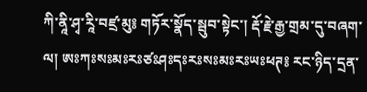ཀི་ནཱི་ཤྭ་རཱི་བཛྲ་མུ༔ གཏོར་སྣོད་སྦུབ་སྟེང་། རྡོ་རྗེ་རྒྱ་གྲམ་དུ་བཞག་ལ། ཨཿཀཿསཿམཿརཿཙཿཤཿདཿརཿསཿམཿརཿཡཿཕཊ༔ རང་ཉིད་དྲན་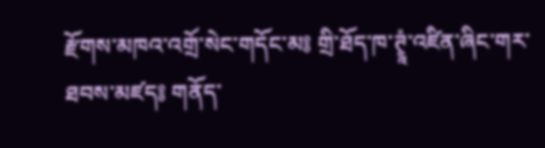རྫོགས་མཁའ་འགྲོ་སེང་གདོང་མ༔ གྲི་ཐོད་ཁ་ཊྭཱཾ་འཛིན་ཞིང་གར་ཐབས་མཛད༔ གནོད་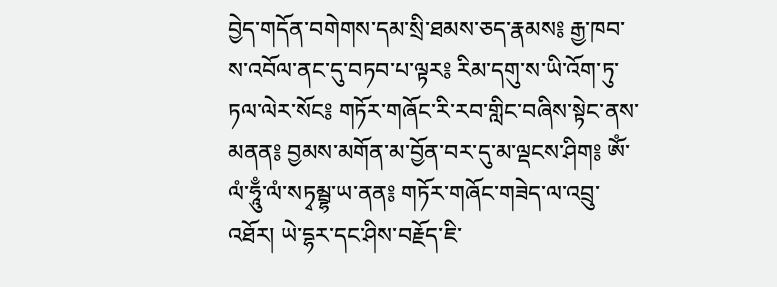བྱེད་གདོན་བགེགས་དམ་སྲི་ཐམས་ཅད་རྣམས༔ རྒྱ་ཁབ་ས་འབོལ་ནང་དུ་བཏབ་པ་ལྟར༔ རིམ་དགུ་ས་ཡི་འོག་ཏུ་ཏལ་ལེར་སོང༔ གཏོར་གཞོང་རི་རབ་གླིང་བཞིས་སྟེང་ནས་མནན༔ བྱམས་མགོན་མ་བྱོན་བར་དུ་མ་ལྡངས་ཤིག༔ ཨོཾ་ལཾ་ཧཱུྃ་ལཾ་སཏྭམྦྷ་ཡ་ནན༔ གཏོར་གཞོང་གཟེད་ལ་འབྲུ་འཐོར། ཡེ་དྷར་དང་ཤིས་བརྗོད་ཇི་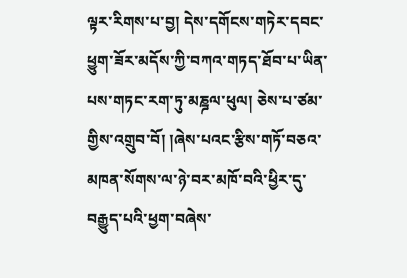ལྟར་རིགས་པ་བྱ། དེས་དགོངས་གཏེར་དབང་ཕྱུག་ཟོར་མདོས་ཀྱི་བཀའ་གཏད་ཐོབ་པ་ཡིན་པས་གཏང་རག་ཏུ་མཎྜལ་ཕུལ། ཅེས་པ་ཙམ་གྱིས་འགྲུབ་བོ། །ཞེས་པའང་རྩིས་གཏོ་བཅའ་མཁན་སོགས་ལ་ཉེ་བར་མཁོ་བའི་ཕྱིར་དུ་བརྒྱུད་པའི་ཕྱག་བཞེས་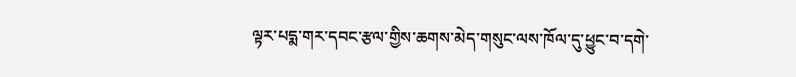ལྟར་པདྨ་གར་དབང་རྩལ་གྱིས་ཆགས་མེད་གསུང་ལས་ཁོལ་དུ་ཕྱུང་བ་དགེ་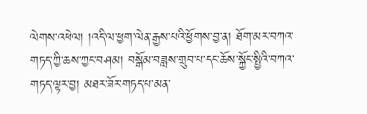ལེགས་འཕེལ། །འདི་ལ་ཕྱག་ལེན་རྒྱས་པའི་ཕྱོགས་བྱ་ན། ཐོག་མར་བཀའ་གཏད་ཀྱི་ཆས་ཀྱང་བཤམ། བསྒོམ་བཟླས་གྲུབ་པ་དང་ཆོས་སྐྱོང་སྤྱིའི་བཀའ་གཏད་ལྟར་བྱ། མཐར་ཟོར་གཏད་པ་མན་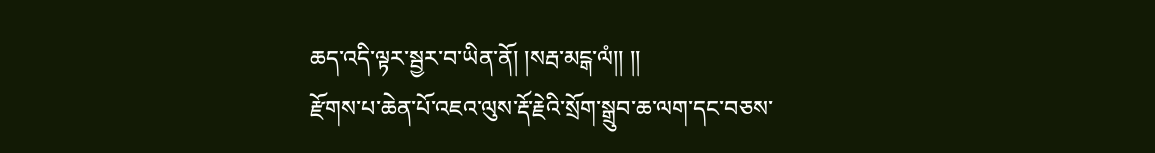ཆད་འདི་ལྟར་སྦྱར་བ་ཡིན་ནོ། །སརྦ་མངྒ་ལཾ།། །།
རྫོགས་པ་ཆེན་པོ་འཇའ་ལུས་རྡོ་རྗེའི་སྲོག་སྒྲུབ་ཆ་ལག་དང་བཅས་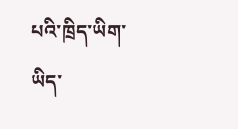པའི་ཁྲིད་ཡིག་ཡིད་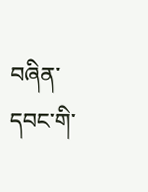བཞིན་དབང་གི་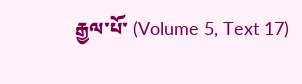རྒྱལ་པོ་ (Volume 5, Text 17)